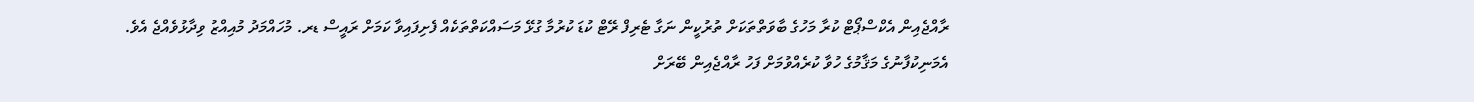ރާއްޖެއިން އެކްސްޕޯޓް ކުރާ މަހުގެ ބާވަތްތަކަށް ތުރުކީން ނަގާ ޓެރިފް ރޭޓް ކުޑަ ކުރުމާ ގުޅޭ މަސައްކަތްތަކެއް ފެށިފައިވާ ކަމަށް ރައީސް ޑރ. މުހައްމަދު މުއިއްޒު ވިދާޅުވެއްޖެ އެވެ.
އެމަނިކުފާނުގެ މަޤާމުގެ ހުވާ ކުރެއްވުމަށް ފަހު ރާއްޖެއިން ބޭރަށް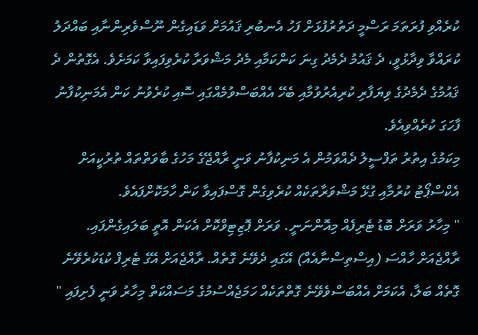ކުރެއްވި ފުރަތަމަ ރަސްމީ ދަތުރުފުޅަށް ފަހު އެނބުރި ޤައުމަށް ވަޑައިގެން ނޫސްވެރިންނާއި ބައްދަލު ކުރައްވާ ވިދާޅުވީ، ދެ ޤައުމު ދެމެދު ގިނަ ކަންކަމާއި މެދު މަޝްވަރާ ކުރެވިފައިވާ ކަމަށެވެ. އެގޮތުން ދެ ޤައުމުގެ ދެމެދުގެ ވިޔަފާރި ކުރިއެރުވުމާއި ބެހޭ އެއްބަސްވުމެއްގައި ސޮއި ކުރެވުނު ކަން އެމަނިކުފާނު ފާހަގަ ކުރެއްވިއެވެ.
މިކަމުގެ އިތުރު ތަފްސީލު ދެއްވަމުން އެ މަނިކުފާނު ވަނީ ރާއްޖޭގެ މަހުގެ ބާވަތްތައް ތުރުކީއަށް އެކްސްޕޯޓު ކުރުމާއި ގުޅޭ މަޝްވަރާތަކެއް ކުރެވިގެން ގޮސްފައިވާ ކަން ހާމަކޮށްފައެވެ.
" މިހާރު ވަރަށް ބޮޑު ޓެރިފެއް މިއޮންނަނީ. ވަރަށް ޕޮޒިޓިވްކޮށް އެކަން އޮތީ ބަލައިގެންފައި. ރާއްޖެއަށް ހާއްސަ (އިސްތިސްނާއެއް) އޭގައި ދެވޭނެ ގޮތެއް. ރާއްޖެއަށް އޭގެ ޓެރިފް ކުޑަކުރެވޭނެ ގޮތެއް ބަލާ، އެކަމަށް އެއްބަސްވެވޭނެ ގޮތްތަކެއް ހަމަޖެއްސުމުގެ މަސައްކަތް މިހާރު ވަނީ ފެށިފައި "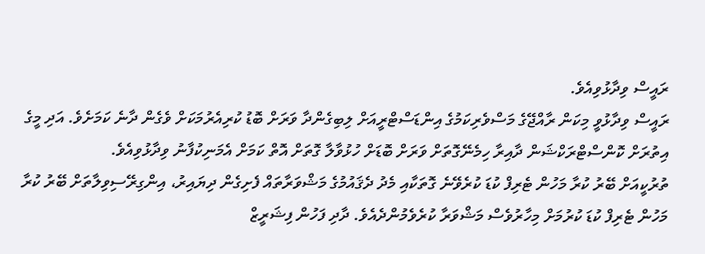ރައީސް ވިދާޅުވިއެވެ.
ރައީސް ވިދާޅުވީ މިކަން ރާއްޖޭގެ މަސްވެރިކަމުގެ އިންޑަސްޓްރީއަށް ލިބިގެންދާ ވަރަށް ބޮޑު ކުރިއެރުމަކަށް ވެގެން ދާނެ ކަމަށެވެ. އަދި މީގެ އިތުރަށް ކޮންސްޓްރަކްޝަން ދާއިރާ ހިމެނޭގޮތަށް ވަރަށް ބޮޑަށް ހުޅުވާލާ ގޮތަށް އޮތް ކަމަށް އެމަނިކުފާނު ވިދާޅުވިއެވެ.
ތުރުކީއަށް ބޭރު ކުރާ މަހުން ޓެރިފް ކުޑަ ކުރެވޭނެ ގޮތަކާއި މެދު ދެޤައުމުގެ މަޝްވަރާތައް ފެށިގެން ދިޔައިރު، އިންގިރޭސިވިލާތަށް ބޭރު ކުރާ މަހުން ޓެރިފް ކުޑަ ކުރުމަށް މިހާރުވެސް މަޝްވަރާ ކުރެވެމުންދެއެވެ. ދާދި ފަހުން ފިޝަރީޒް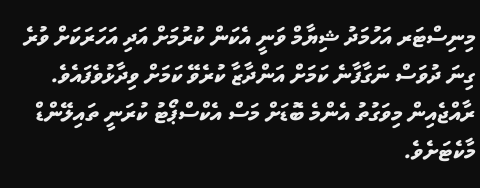މިނިސްޓަރ އަހުމަދު ޝިޔާމް ވަނީ އެކަން ކުރުމަށް އަދި އަހަރަކަށް ވުރެ ގިނަ ދުވަސް ނަގާފާނެ ކަމަށް އަންދާޒާ ކުރެވޭ ކަމަށް ވިދާޅުވެފައެވެ.
ރާއްޖެއިން މިވަގުތު އެންމެ ބޮޑަށް މަސް އެކްސްޕޯޓު ކުރަނީ ތައިލޭންޑް މާކެޓަށެވެ.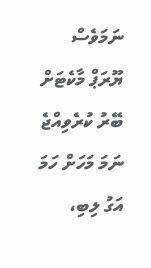ނަމަވެސް ޔޫރަޕް މާކެޓަށް ބޭރު ކުރެވިއްޖެ ނަމަ މަހަށް ހަމަ އަގު ލިބި،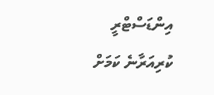އިންޑަސްޓްރީ ކުރިއަރާނެ ކަމަށް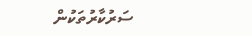ސަރުކާރުތަކުން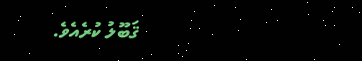ޤަބޫލު ކުރެއެވެ.